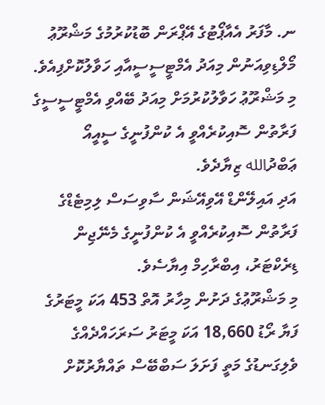ނ. މާފަރު އެއާޕޯޓުގެ އޭޕްރަން ބޮޑުކުރުމުގެ މަޝްރޫޢު މޯލްޑިވިއަނުން މިއަދު އެމްޓީސީސީއާއި ހަވާލުކޮށްފިއެވެ.
މި މަޝްރޫޢު ހަވާލުކުރުމަށް މިއަދު ބޭއްވި އެމްޓީސީސީގެ ފަރާތުން ސޮއިކުރެއްވީ އެ ކުންފުނީގެ ސީއީއޯ
ޢަބްދުالله ޒިޔާދެވެ.
އަދި އައިލޭންޑް އޭވިއޭޝަން ސާވިސަސް ލިމިޓެޑްގެ ފަރާތުން ސޮއިކުރެއްވީ އެ ކުންފުނީގެ މެނޭޖިން ޑިރެކްޓަރު، އިބްރާހިމް އިޔާސެވެ.
މި މަޝްރޫޢުގެ ދަށުން މިހާރު އޮތް 453 އަކަ މީޓަރުގެ ފަޔާ ރޯޑު 18,660 އަކަ މީޓަރު ސަރަހައްދެއްގެ
ވެލިގަނޑުގެ މަތީ ފަށަލަ ސަބްބޭސް ތައްޔާރުކޮށް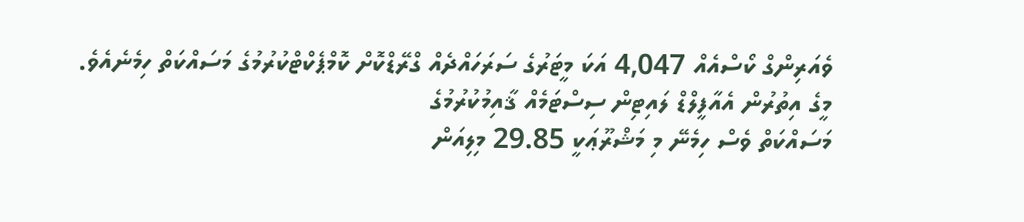ވެއަރިންގް ކޯސްއެއް 4,047 އަކަ މީޓަރުގެ ސަރަހައްދެއް ގްރޭޑްކޮށް ކޮމްޕެކްޓްކުރުމުގެ މަސައްކަތް ހިމެނެއެވެ.
މީގެ އިތުރުން އެއާފީލްޑް ލައިޓިން ސިސްޓަމެއް ޤާއިމުކުރުމުގެ
މަސައްކަތް ވެސް ހިމެނޭ މި މަޝްރޫޢަކީ 29.85 މިލިއަން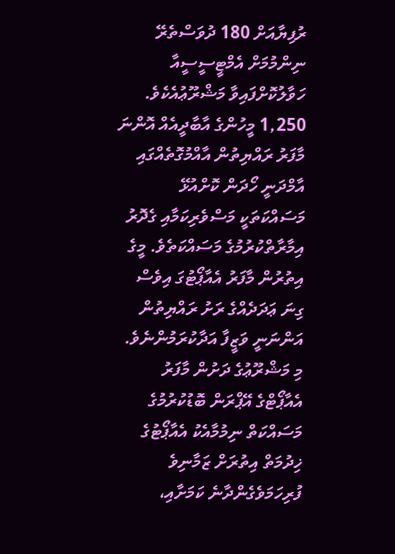ރުފިޔާއަށް 180 ދުވަސްތެރޭ ނިންމުމަށް އެމްޓީސީސީއާ
ހަވާލުކޮށްފައިވާ މަޝްރޫޢުއެކެވެ.
1,250 މީހުންގެ އާބާދީއެއް އޮންނަ މާފަރު ރައްޔިތުން އާއްމުގޮތެއްގައި އާމްދަނީ ހޯދަން ކޮށްއުޅޭ މަސައްކަތަކީ މަސްވެރިކަމާއި ގެދޮރު އިމާރާތްކުރުމުގެ މަސައްކަތެވެ. މީގެ އިތުރުން މާފަރު އެއާޕޯޓުގަ އިވެސް ގިނަ ޢަދަދެއްގެ ރަށު ރައްޔިތުން އަންނަނީ ވަޒީފާ އަދާކުރަމުންނެވެ.
މި މަޝްރޫޢުގެ ދަށުން މާފަރު އެއާޕޯޓްގެ އޭޕްރަން ބޮޑުކުރުމުގެ މަސައްކަތް ނިމުމާއެކު އެއާޕޯޓުގެ ޚިދުމަތް އިތުރަށް ޒަމާނިވެ ފުރިހަމަވެގެންދާނެ ކަމަށާއި،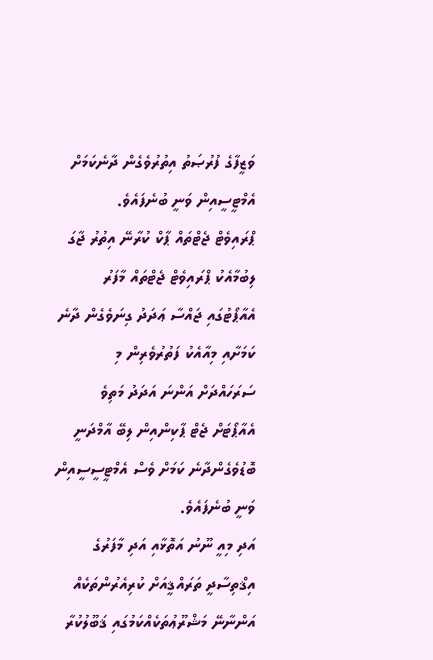ވަޒީފާގެ ފުރުޞަތު އިތުރުވެގެން ދާނެކަމަށް އެމްޓީސީއިން ވަނީ ބުނެފައެވެ.
ޕްރައިވެޓް ޖެޓްތައް ޕާކް ކުރާނޭ އިތުރު ޖާގަ ލިބުމާއެކު ޕްރައިވެޓް ޖެޓްތައް މާފަރު އެއާޕޯޓުގައި ޖައްސާ ޢަދަދު ގިނަވެގެން ދާނެ ކަމަށާއި މިއާއެކު ފަތުރުވެރިން މި ސަރަހައްދަށް އަންނަ އަދަދު މަތިވެ އެއާޕޯޓަށް ޖެޓް ޕާކިންއިން ލިބޭ އާމްދަނީ ބޮޑުވެގެންދާނެ ކަމަށް ވެސް އެމްޓީސީސީއިން ވަނީ ބުނެފައެވެ.
އަދި މިއީ ނޫނު އަތޮޅާއި އަދި މާފަރުގެ އިޤްތިސާދީ ތަރައްޤީއަށް ކުރިއެރުންތަކެއް އަންނާނޭ މަޝްރޫޢުތަކެއްކަމުގައި ޤަބޫލުކުރާ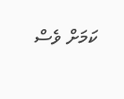ކަމަށް ވެސް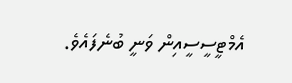އެމްޓީސީސީއިން ވަނީ ބުނެފައެވެ.